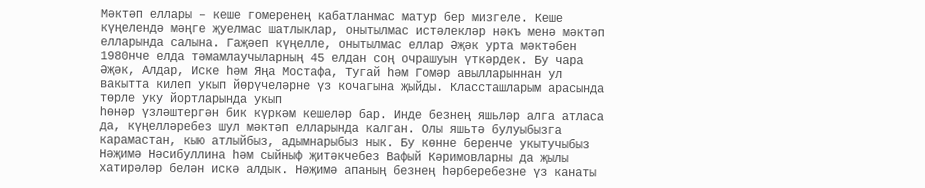Мәктәп еллары – кеше гомеренең кабатланмас матур бер мизгеле. Кеше күңелендә мәңге җуелмас шатлыклар, онытылмас истәлекләр нәкъ менә мәктәп елларында салына. Гаҗәеп күңелле, онытылмас еллар Әҗәк урта мәктәбен 1980нче елда тәмамлаучыларның 45 елдан соң очрашуын үткәрдек. Бу чара Әҗәк, Алдар, Иске һәм Яңа Мостафа, Тугай һәм Гомәр авылларыннан ул вакытта килеп укып йөрүчеләрне үз кочагына җыйды. Классташларым арасында төрле уку йортларында укып
һөнәр үзләштергән бик күркәм кешеләр бар. Инде безнең яшьләр алга атласа да, күңелләребез шул мәктәп елларында калган. Олы яшьтә булуыбызга карамастан, кыю атлыйбыз, адымнарыбыз нык. Бу көнне беренче укытучыбыз Нәҗимә Нәсибуллина һәм сыйныф җитәкчебез Вафый Кәримовларны да җылы хатирәләр белән искә алдык. Нәҗимә апаның безнең һәрберебезне үз канаты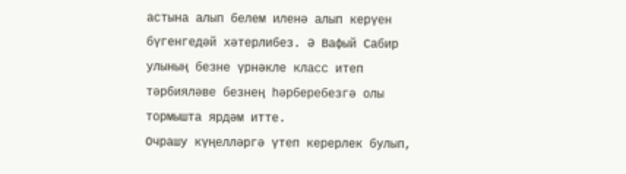астына алып белем иленә алып керүен бүгенгедәй хәтерлибез. Ә Вафый Сабир улының безне үрнәкле класс итеп тәрбияләве безнең һәрберебезгә олы тормышта ярдәм итте.
Очрашу күңелләргә үтеп керерлек булып,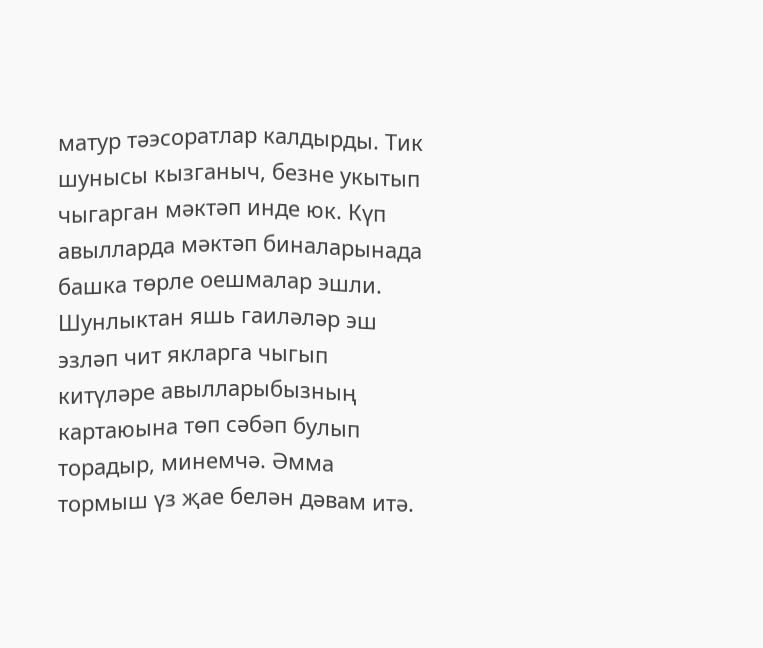матур тәэсоратлар калдырды. Тик шунысы кызганыч, безне укытып чыгарган мәктәп инде юк. Күп авылларда мәктәп биналарынада башка төрле оешмалар эшли. Шунлыктан яшь гаиләләр эш эзләп чит якларга чыгып китүләре авылларыбызның картаюына төп сәбәп булып торадыр, минемчә. Әмма тормыш үз җае белән дәвам итә.